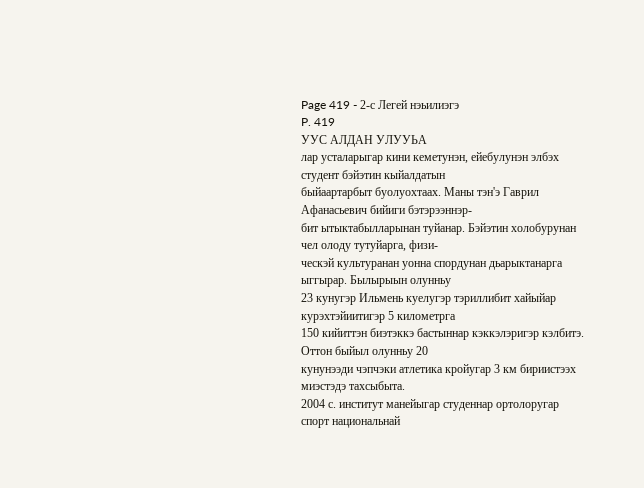Page 419 - 2-с Легей нэьилиэгэ
P. 419
УУС АЛДАН УЛУУЬА
лар усталарыгар кини кеметунэн, ейебулунэн элбэх студент бэйэтин кыйалдатын
быйаартарбыт буолуохтаах. Маны тэн'э Гаврил Афанасьевич бийиги бэтэрээннэр-
бит ытыктабылларынан туйанар. Бэйэтин холобурунан чел олоду тутуйарга, физи-
ческэй культуранан уонна спордунан дьарыктанарга ыггырар. Былырыын олунньу
23 кунугэр Ильмень куелугэр тэриллибит хайыйар курэхтэйиитигэр 5 километрга
150 кийиттэн биэтэккэ бастыннар кэккэлэригэр кэлбитэ. Оттон быйыл олунньу 20
кунунээди чэпчэки атлетика кройугар 3 км бириистээх миэстэдэ тахсыбыта.
2004 с. институт манейыгар студеннар ортолоругар спорт национальнай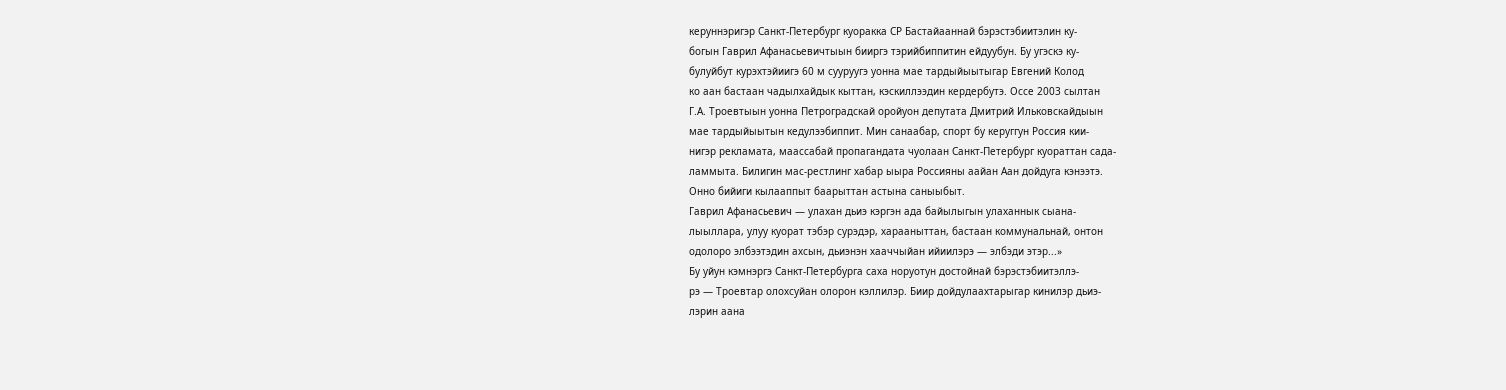керуннэригэр Санкт-Петербург куоракка СР Бастайааннай бэрэстэбиитэлин ку-
богын Гаврил Афанасьевичтыын бииргэ тэрийбиппитин ейдуубун. Бу угэскэ ку-
булуйбут курэхтэйиигэ 60 м сууруугэ уонна мае тардыйыытыгар Евгений Колод
ко аан бастаан чадылхайдык кыттан, кэскиллээдин кердербутэ. Оссе 2003 сылтан
Г.А. Троевтыын уонна Петроградскай оройуон депутата Дмитрий Ильковскайдыын
мае тардыйыытын кедулээбиппит. Мин санаабар, спорт бу керуггун Россия кии-
нигэр рекламата, маассабай пропагандата чуолаан Санкт-Петербург куораттан сада-
ламмыта. Билигин мас-рестлинг хабар ыыра Россияны аайан Аан дойдуга кэнээтэ.
Онно бийиги кылааппыт баарыттан астына саныыбыт.
Гаврил Афанасьевич — улахан дьиэ кэргэн ада байылыгын улаханнык сыана-
лыыллара, улуу куорат тэбэр сурэдэр, харааныттан, бастаан коммунальнай, онтон
одолоро элбээтэдин ахсын, дьиэнэн хааччыйан ийиилэрэ — элбэди этэр...»
Бу уйун кэмнэргэ Санкт-Петербурга саха норуотун достойнай бэрэстэбиитэллэ-
рэ — Троевтар олохсуйан олорон кэллилэр. Биир дойдулаахтарыгар кинилэр дьиэ-
лэрин аана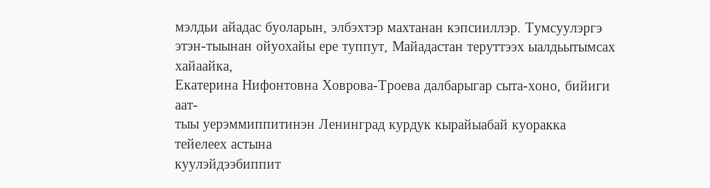мэлдьи айадас буоларын, элбэхтэр махтанан кэпсииллэр. Тумсуулэргэ
этэн-тыынан ойуохайы ере туппут, Майадастан теруттээх ыалдьытымсах хайаайка,
Екатерина Нифонтовна Ховрова-Троева далбарыгар сыта-хоно, бийиги аат-
тыы уерэммиппитинэн Ленинград курдук кырайыабай куоракка тейелеех астына
куулэйдээбиппит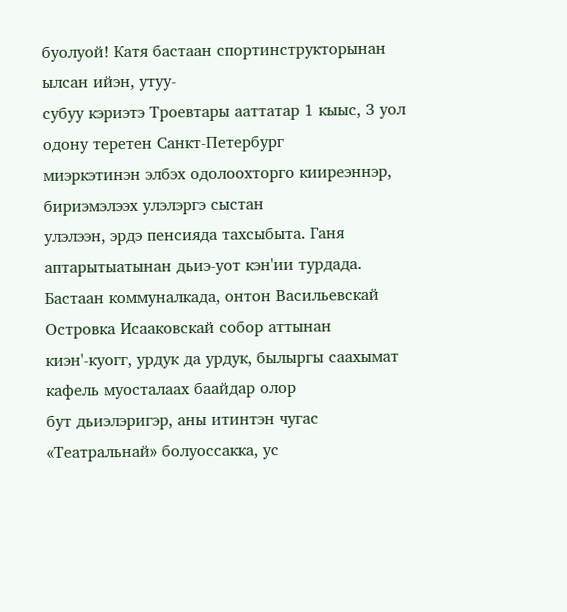буолуой! Катя бастаан спортинструкторынан ылсан ийэн, утуу-
субуу кэриэтэ Троевтары ааттатар 1 кыыс, 3 уол одону теретен Санкт-Петербург
миэркэтинэн элбэх одолоохторго кииреэннэр, бириэмэлээх улэлэргэ сыстан
улэлээн, эрдэ пенсияда тахсыбыта. Ганя аптарытыатынан дьиэ-уот кэн'ии турдада.
Бастаан коммуналкада, онтон Васильевскай Островка Исааковскай собор аттынан
киэн'-куогг, урдук да урдук, былыргы саахымат кафель муосталаах баайдар олор
бут дьиэлэригэр, аны итинтэн чугас «Театральнай» болуоссакка, ус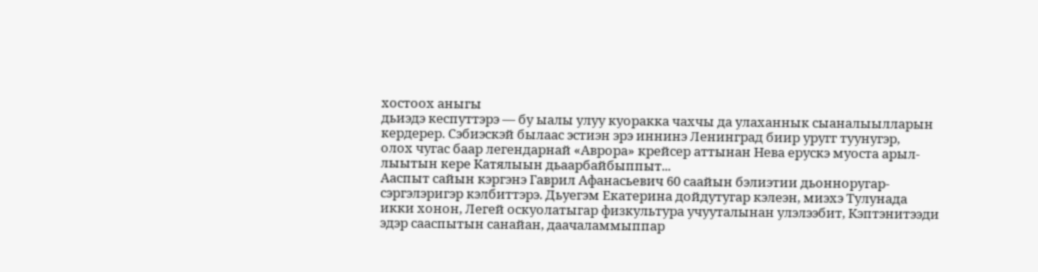хостоох аныгы
дьиэдэ кеспуттэрэ — бу ыалы улуу куоракка чахчы да улаханнык сыаналыылларын
кердерер. Сэбиэскэй былаас эстиэн эрэ иннинэ Ленинград биир уругг туунугэр,
олох чугас баар легендарнай «Аврора» крейсер аттынан Нева ерускэ муоста арыл-
лыытын кере Катялыын дьаарбайбыппыт...
Ааспыт сайын кэргэнэ Гаврил Афанасьевич 60 саайын бэлиэтии дьонноругар-
сэргэлэригэр кэлбиттэрэ. Дьуегэм Екатерина дойдутугар кэлеэн, миэхэ Тулунада
икки хонон, Легей оскуолатыгар физкультура учууталынан улэлээбит, Кэптэнитээди
эдэр сааспытын санайан, даачаламмыппар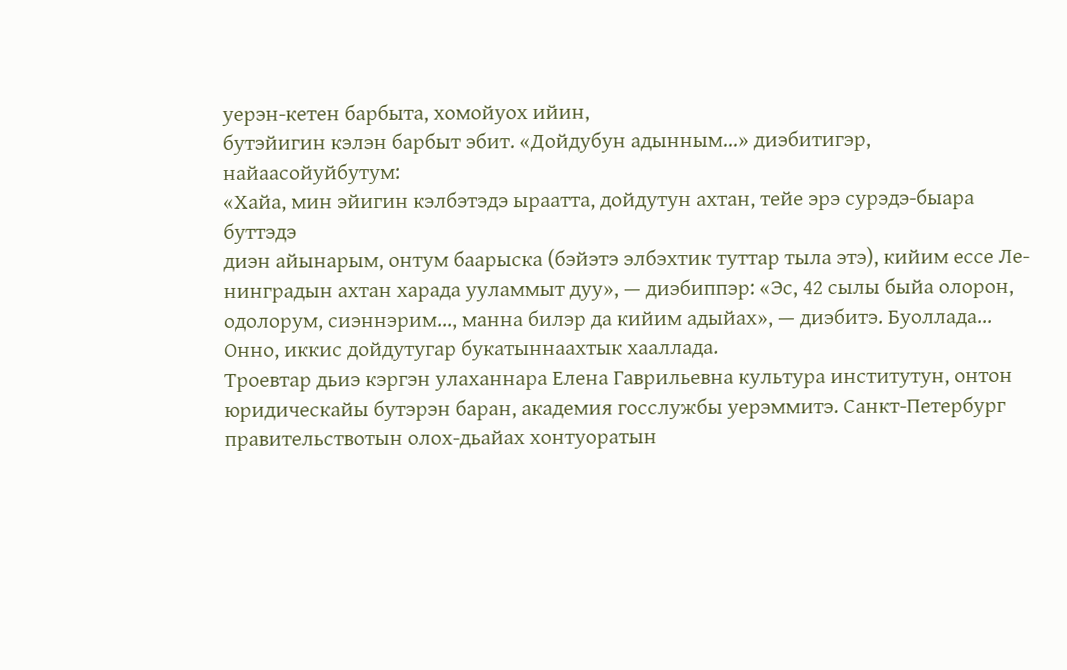уерэн-кетен барбыта, хомойуох ийин,
бутэйигин кэлэн барбыт эбит. «Дойдубун адынным...» диэбитигэр, найаасойуйбутум:
«Хайа, мин эйигин кэлбэтэдэ ыраатта, дойдутун ахтан, тейе эрэ сурэдэ-быара буттэдэ
диэн айынарым, онтум баарыска (бэйэтэ элбэхтик туттар тыла этэ), кийим ессе Ле-
нинградын ахтан харада ууламмыт дуу», — диэбиппэр: «Эс, 42 сылы быйа олорон,
одолорум, сиэннэрим..., манна билэр да кийим адыйах», — диэбитэ. Буоллада...
Онно, иккис дойдутугар букатыннаахтык хааллада.
Троевтар дьиэ кэргэн улаханнара Елена Гаврильевна культура институтун, онтон
юридическайы бутэрэн баран, академия госслужбы уерэммитэ. Санкт-Петербург
правительствотын олох-дьайах хонтуоратын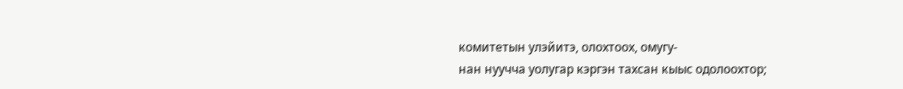комитетын улэйитэ, олохтоох, омугу-
нан нуучча уолугар кэргэн тахсан кыыс одолоохтор;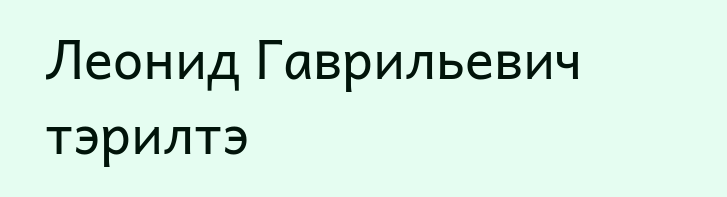Леонид Гаврильевич тэрилтэ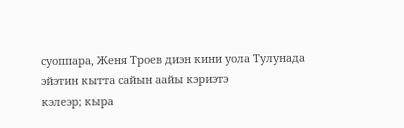суоппара, Женя Троев диэн кини уола Тулунада эйэтин кытта сайын аайы кэриэтэ
кэлеэр; кыра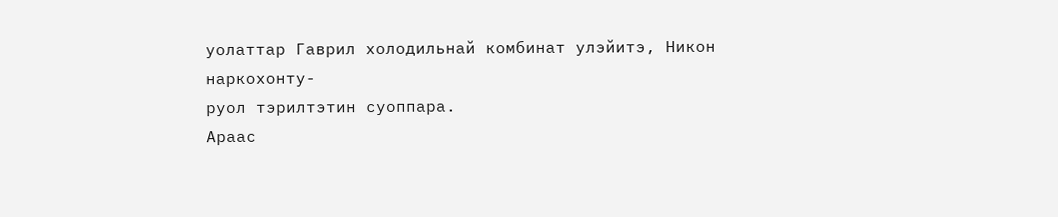уолаттар Гаврил холодильнай комбинат улэйитэ, Никон наркохонту-
руол тэрилтэтин суоппара.
Араас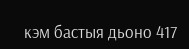кэм бастыя дьоно 417